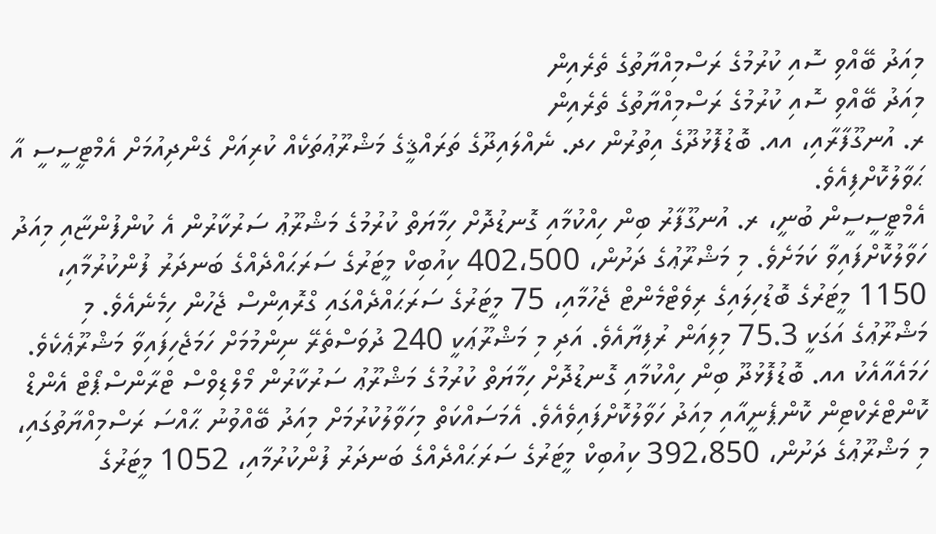މިއަދު ބޭއްވި ސޮއި ކުރުމުގެ ރަސްމިއްޔާތުގެ ތެރެއިން
މިއަދު ބޭއްވި ސޮއި ކުރުމުގެ ރަސްމިއްޔާތުގެ ތެރެއިން
ރ. އުނގޫފާރާއި، އއ. ބޮޑުފޮޅުދޫގެ އިތުރުން ހދ. ނެއްލައިދޫގެ ތަރައްޤީގެ މަޝްރޫޢުތަކެއް ކުރިއަށް ގެންދިއުމަށް އެމްޓީސީސީ އާ ޙަވާލުކޮށްފިއެވެ.
އެމްޓީސީސީން ބުނީ، ރ. އުނގޫފާރު ބިން ހިއްކުމާއި ގޮނޑުދޮށް ހިމާޔަތް ކުރުމުގެ މަޝްރޫޢު ސަރުކާރުން އެ ކުންފުންޏާއި މިއަދު ހަވާލުކޮށްފައިވާ ކަމަށެވެ. މި މަޝްރޫޢުގެ ދަށުން، 402،500 ކިއުބިކް މީޓަރުގެ ސަރަޙައްދެއްގެ ބަނދަރު ފުންކުރުމާއި، 1150 މީޓަރުގެ ބޮޑުހިލައިގެ ރިވެޓްމެންޓް ޖެހުމާއި، 75 މީޓަރުގެ ސަރަޙައްދެއްގައި ގްރޮއިންސް ޖެހުން ހިމެނެއެވެ. މި މަޝްރޫޢުގެ އަގަކީ 75.3 މިލިއަން ރުފިޔާއެވެ. އަދި މި މަޝްރޫޢަކީ 240 ދުވަސްތެރޭ ނިންމުމަށް ހަމަޖެހިފައިވާ މަޝްރޫޢެކެވެ.
ހަމައެއާއެކު އއ. ބޮޑުފޮޅުދޫ ބިން ހިއްކުމާއި ގޮނޑުދޮށް ހިމާޔަތް ކުރުމުގެ މަޝްރޫޢު ސަރުކާރުން މޯލްޑިވްސް ޓްރާންސްޕޯޓް އެންޑް ކޮންޓްރެކްޓިން ކޮންޕެނީއާއި މިއަދު ހަވާލުކޮށްފައިވެއެވެ. އެމަސައްކަތް މިހަވާލުކުރުމަށް މިއަދު ބޭއްވުނު ޙާއްސަ ރަސްމިއްޔާތުގައި، މި މަޝްރޫޢުގެ ދަށުން، 392،850 ކިއުބިކް މީޓަރުގެ ސަރަޙައްދެއްގެ ބަނދަރު ފުންކުރުމާއި، 1052 މީޓަރުގެ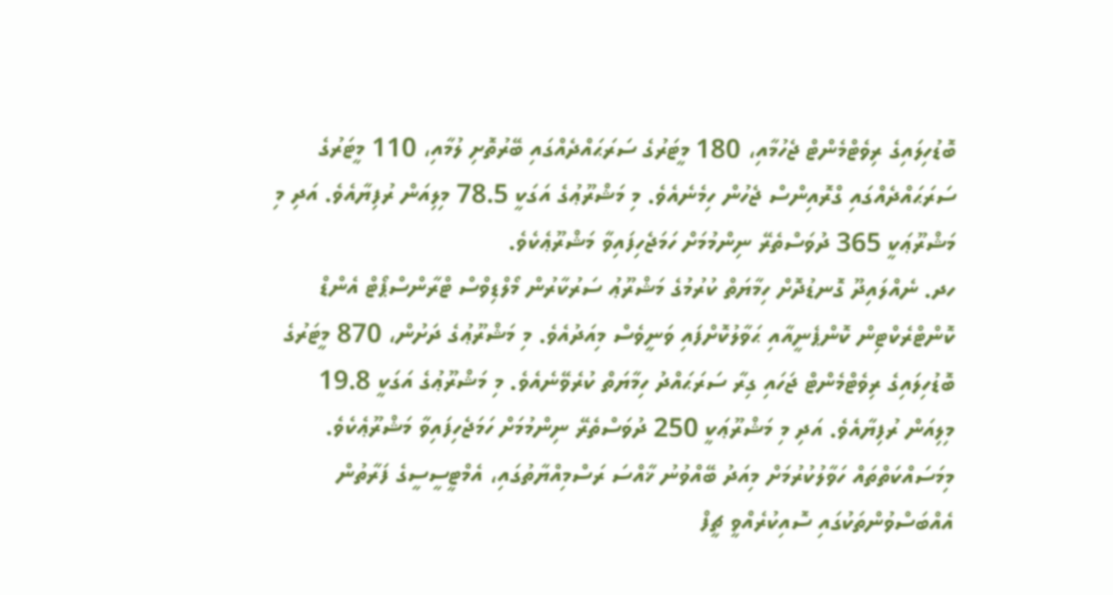ބޮޑުހިލައިގެ ރިވެޓްމެންޓް ޖެހުމާއި، 180 މީޓަރުގެ ސަރަޙައްދެއްގައި ބޭރުތޮށި ލުމާއި، 110 މީޓަރުގެ ސަރަޙައްދެއްގައި ގްރޮއިންސް ޖެހުން ހިމެނެއެވެ. މި މަޝްރޫޢުގެ އަގަކީ 78.5 މިލިއަން ރުފިޔާއެވެ. އަދި މި މަޝްރޫޢަކީ 365 ދުވަސްތެރޭ ނިންމުމަށް ހަމަޖެހިފައިވާ މަޝްރޫޢެކެވެ.
ހދ. ނެއްލައިދޫ ގޮނޑުދޮށް ހިމާޔަތް ކުރުމުގެ މަޝްރޫޢު ސަރުކާރުން މޯލްޑިވްސް ޓްރާންސްޕޯޓް އެންޑް ކޮންޓްރެކްޓިން ކޮންޕެނީއާއި ޙަވާލުކޮށްފައި ވަނީވެސް މިއަދުއެވެ. މި މަޝްރޫޢުގެ ދަށުން، 870 މީޓަރުގެ ބޮޑުހިލައިގެ ރިވެޓްމެންޓް ޖަހައި ގިރާ ސަރަޙައްދު ހިމާޔަތް ކުރެވޭނެއެވެ. މި މަޝްރޫޢުގެ އަގަކީ 19.8 މިލިއަން ރުފިޔާއެވެ. އަދި މި މަޝްރޫޢަކީ 250 ދުވަސްތެރޭ ނިންމުމަށް ހަމަޖެހިފައިވާ މަޝްރޫޢެކެވެ.
މިމަސައްކަތްތައް ހަވާލުކުރުމަށް މިއަދު ބޭއްވުނު ޚާއްސަ ރަސްމިއްޔާތުގައި، އެމްޓީސީސީގެ ފަރާތުން އެއްބަސްވުންތަކުގައި ސޮއިކުރެއްވީ ޗީފް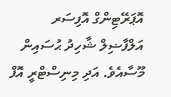އޮޕަރޭޓިންގް އޮފިސަރ އަލްފާޟިލް ޝާހިދު ޙުސައިން މޫސާއެވެ. އަދި މިނިސްޓްރީ އޮފް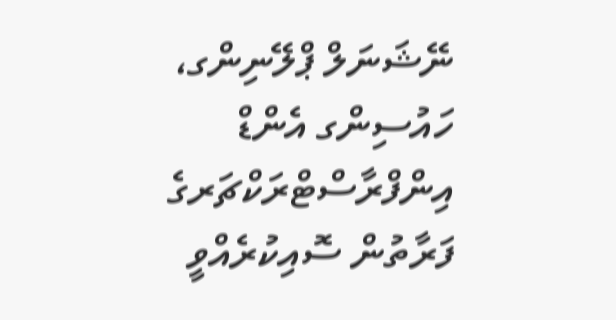ނޭޝަނަލް ޕްލޭނިންގ، ހައުސިންގ އެންޑް އިންފްރާސްޓްރަކްޗަރގެ ފަރާތުން ސޮއިކުރެއްވީ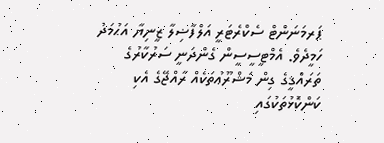ޕަރމަނަންޓް ސެކްރެޓަރީ އަލްފާޟިލާ ޒީނިޔާ އަޙުމަދު ހަމީދެވެ. އެމްޓީސީސީން ގެންދަނީ ސަރުކާރުގެ ތަރައްޤީގެ ގިން މަޝްރޫޢުތަކެއް ރާއްޖޭގެ އެކި ކަންކޮޅުތަކުގައި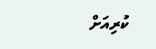ކުރިއަށް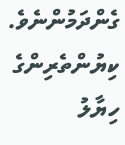ގެންދަމުންނެވެ.
ކިޔުންތެރިންގެ ހިޔާލު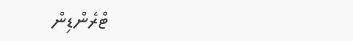ޓްރެންޑިން